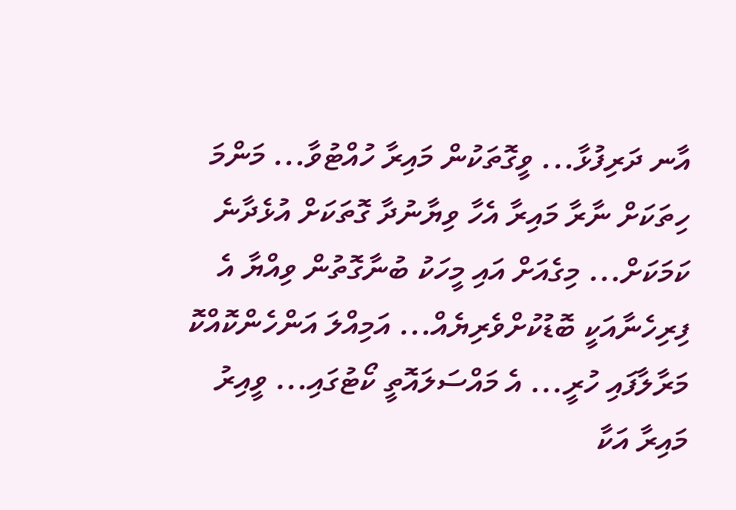އާނ ދަރިފުޅާ... ވީގޮތަކުން މައިރާ ހުއްޓުވާ... މަންމަ ހިތަކަށް ނާރާ މައިރާ އެހާ ވިޔާނުދާ ގޮތަކަށް އުޅެދާނެ ކަމަކަށް... މިގެއަށް އައި މީހަކު ބުނާގޮތުން ވިއްޔާ އެ ފިރިހެނާއަކީ ބޮޑުކުށްވެރިޔެއް... އަމިއްލަ އަންހެންކޮއްކޮ މަރާލާފައި ހުރީ... އެ މައްސަލައޮތީ ކޯޓުގައި... ވީއިރު މައިރާ އަކާ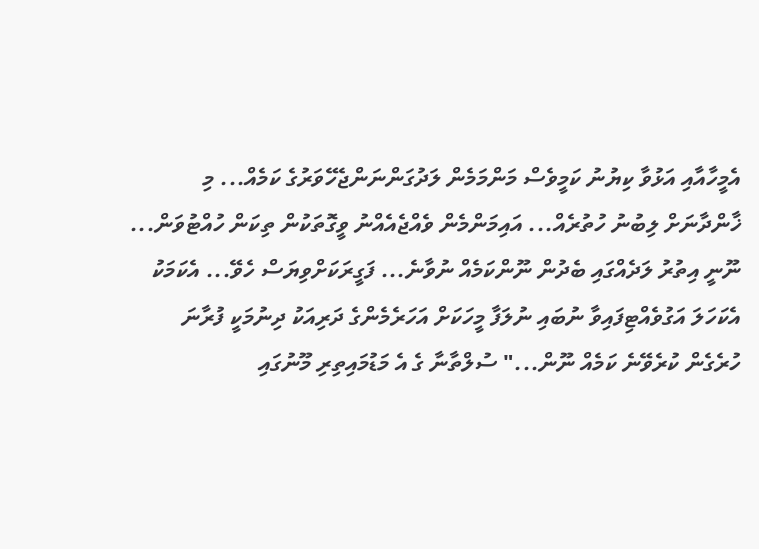އެމީހާއާއި އަޅުވާ ކިޔުނު ކަމީވެސް މަންމަމެން ލަދުގަންނަންޖެހޭވަރުގެ ކަމެއް... މި ޚާންދާނަށް ލިބުނު ހުތުރެއް... އައިމަންމެން ވެއްޖެއެއްނު ވީގޮތަކުން ތިކަން ހުއްޓުވަން... ނޫނީ އިތުރު ލަދެއްގައި ބެދުން ނޫންކަމެއް ނުވާނެ... ފަގީރަކަށްވިޔަސް ހެވޭ... އެކަމަކު އެކަހަލަ އަގުވެއްޓިފައިވާ ނުބައި ނުލަފާ މީހަކަށް އަހަރެމެންގެ ދަރިއަކު ދިނުމަކީ ފުރާނަ ހުރެގެން ކުރެވޭނެ ކަމެއް ނޫން..." ސުލްތާނާ ގެ އެ މަޑުމައިތިރި މޫނުގައި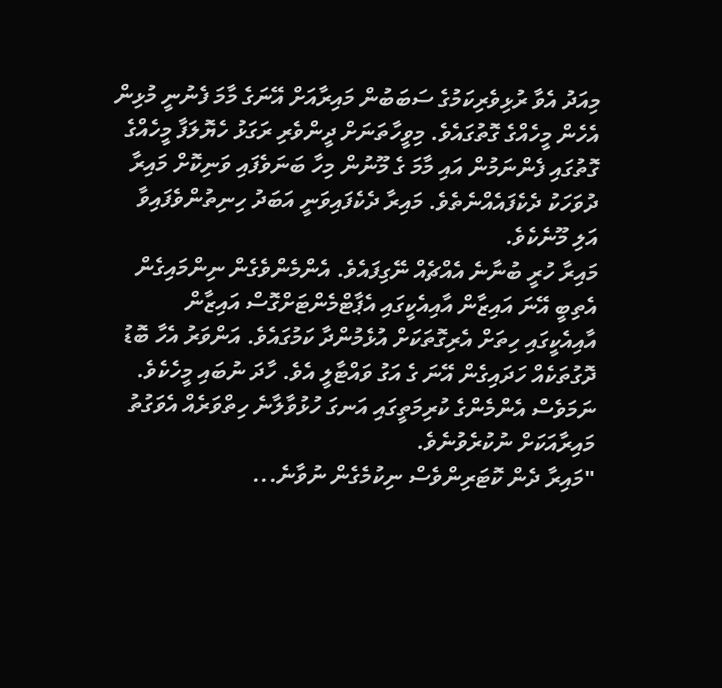މިއަދު އެވާ ރުޅިވެރިކަމުގެ ސަބަބުން މައިރާއަށް އޭނަގެ މާމަ ފެނުނީ މުޅިން އެހެން މީހެއްގެ ގޮތުގައެވެ. މިވީހާތަނަށް ދީންވެރި ރަގަޅު ހެޔޮލަފާ މީހެއްގެ ގޮތުގައި ފެންނަމުން އައި މާމަ ގެ މޫނުން މިހާ ބަނަވެފައި ވަނިކޮށް މައިރާ ދުވަހަކު ދެކެފައެއްނެތެވެ. މައިރާ ދެކެފައިވަނީ އަބަދު ހިނިތުންވެފައިވާ އަލި މޫނެކެވެ.
މައިރާ ހުރީ ބުނާނެ އެއްޗެއް ނޭގިފައެވެ. އެންމެންވެގެން ނިންމައިގެން އެތިބީ އޭނަ އައިޒާން އާއިއެކީގައި އެޕާޓްމެންޓަށްގޮސް އައިޒާން އާއިއެކީގައި ހިތަށް އެރިގޮތަކަށް އުޅެމުންދާ ކަމުގައެވެ. އަންވަރު އެހާ ބޮޑު ދޮގުތަކެއް ހަދައިގެން އޭނަ ގެ އަގު ވައްޓާލީ އެވެ. ހާދަ ނުބައި މީހެކެވެ. ނަމަވެސް އެންމެންގެ ކުރިމަތީގައި އަނގަ ހުޅުވާލާނެ ހިތްވަރެއް އެވަގުތު މައިރާއަކަށް ނުކުރެވުނެވެ.
"މައިރާ ދެން ކޮޓަރިންވެސް ނިކުމެގެން ނުވާނެ...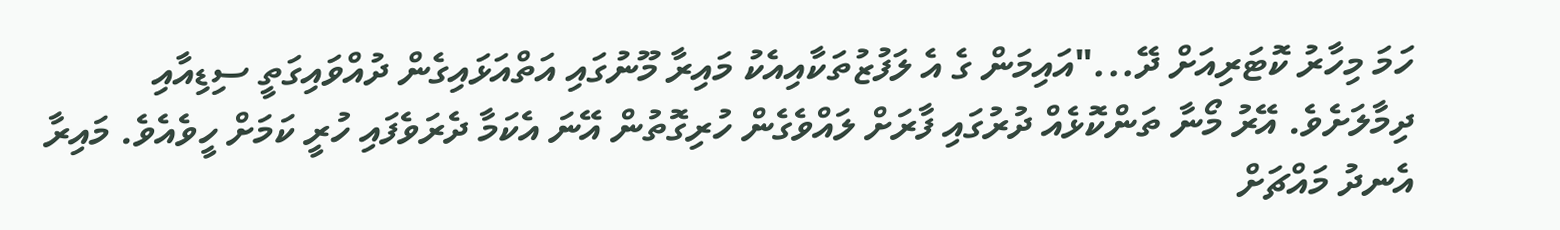ހަމަ މިހާރު ކޮޓަރިއަށް ދޭ..."އައިމަން ގެ އެ ލަފުޒުތަކާއިއެކު މައިރާ މޫނުގައި އަތްއަޅައިގެން ދުއްވައިގަތީ ސިޑިއާއި ދިމާލަށެވެ. އޭރު މޯނާ ތަންކޮޅެއް ދުރުގައި ފާރަށް ލައްވެގެން ހުރިގޮތުން އޭނަ އެކަމާ ދެރަވެފައި ހުރީ ކަމަށް ހީވެއެވެ. މައިރާ އެނދު މައްޗަށް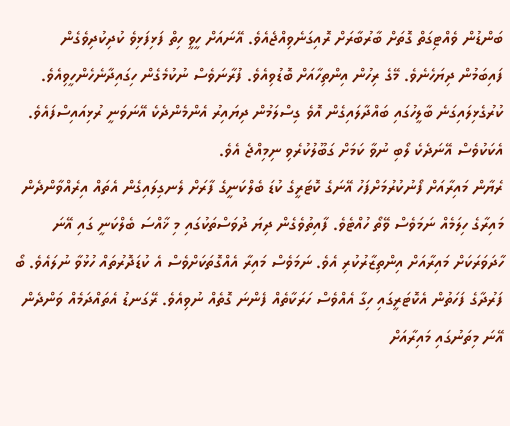ބަންޑުން ވެއްޓިގަތް ގޮތަށް ބާރުބާރަށް ރޮއިގަނެވިއްޖެއެވެ. އޭނައަށް ހީވީ ހިތް ފަޅިފަޅިވެ ކުދިކުދިވެގެން ފައިބަމުން ދިޔަހެނެވެ. މޭގެ ރިހުން އިންތިހާއަށް ބޮޑުވިއެވެ. ފުރާނަވެސް ނުކުމެގެން ހިގައިދާނެހެންހީވިއެވެ. ކުރުގެޅިލައިގަނެ ބާލީހުގައި ބައްދާލައިގެން އޮވެ ގިސްލަމުން ދިޔައިރު އެންމެންދެކެ އޭނަވަނީ ރުޅިއައިސްފައެވެ. އެކަކުވެސް އޭނަދެކެ ލޯބި ނުވާ ކަމަށް ގަބޫލުކުރެވި ނިމިއްޖެ އެވެ.
ރެޔާން މައިރާއަށް ފޯނުކުރުމަށްފަހު އޭނަގެ ކޮޓަރީގެ ކުޑަ ބެލްކަނީގެ ފާރަށް ލެނގިލައިގެން އެތައް އިރެއްވާންދެން މައިރާގެ ހިލަމެއް ނަމަވެސް ވޭތޯ ހުއްޓެވެ. ފާއިތުވެގެން ދިޔަ ދުވަސްތަކުގައި މި ޚާއްސަ ބެލްކަނީ ގައި އޭނަ ހާދަވަރަކަށް މައިރާއަށް އިންތިޒާރުކުރި އެވެ. ނަމަވެސް މައިރާ އެއްގޮތަކަށްވެސް އެ ކުޑަދޮރުތައް ހުޅުވާ ނުލައެވެ. ބޯ ފަރުދާގެ ފަހަތުން އެކޮޓަރީގައި ހިގާ އެއްވެސް ހަރަކާތެއް ފެންނަ ގޮތެއް ނުވިއެވެ. ރޭގަނޑު އެތައްދަމެއް ވަންދެން އޭނަ މިތަނުގައި މައިރާއަށް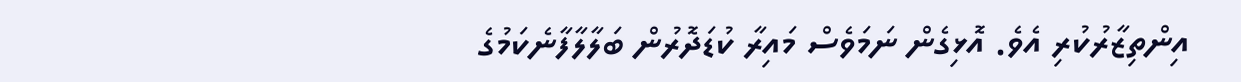އިންތިޒާރުކުރި އެވެ. އޮޅިގެން ނަމަވެސް މައިރާ ކުޑަދޮރުން ބަލާލާފާނެކަމުގެ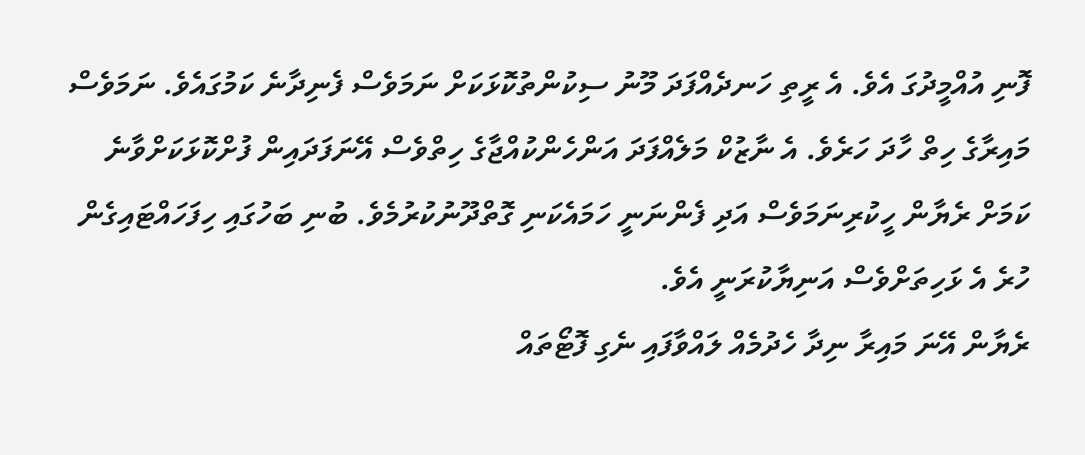ފޮނި އުއްމީދުގަ އެވެ. އެ ރީތި ހަނދެއްފަދަ މޫނު ސިކުންތުކޮޅަކަށް ނަމަވެސް ފެނިދާނެ ކަމުގައެވެ. ނަމަވެސް މައިރާގެ ހިތް ހާދަ ހަރެވެ. އެ ނާޒުކް މަލެއްފަދަ އަންހެންކުއްޖާގެ ހިތްވެސް އޭނަފަދައިން ފުށްކޮޅަކަށްވާނެ ކަމަށް ރެޔާން ހީކުރިނަމަވެސް އަދި ފެންނަނީ ހަމައެކަނި ގޮތްދޫނުކުރުމެވެ. ބުނި ބަހުގައި ހިފަހައްޓައިގެން ހުރެ އެ ޅަހިތަށްވެސް އަނިޔާކުރަނީ އެވެ.
ރެޔާން އޭނަ މައިރާ ނިދާ ހެދުމެއް ލައްވާފައި ނެގި ފޮޓޯތައް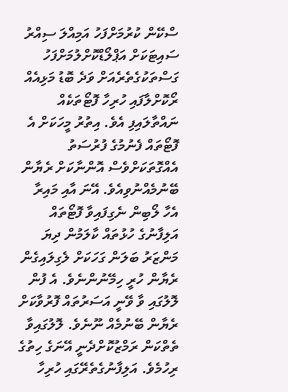ސްކޭން ކުރުމަށްފަހު އަމިއްލަ ސިއްރު ސައިޓަކަށް އަޕްލޯޑްކޮށްލުމަށްފަހު ގަސްތަކުގެތެރެއަށް ވަދެ ބޮޑު މަޅިއެއް ރޯކޮށްލާފައި ހުރިހާ ފޮޓޯތަކެއް ނައްތާލައިފި އެވެ. އިތުރު މީހަކަށް އެ ފޮޓޯތައް ފެނުމުގެ ފުރުސަތު އެއްގޮތަކަށްވެސް އޮންނާކަށް ރެޔާން ބޭނުމެއްނުވިއެވެ. އޭނަ އާއި މައިރާ އެހާ ލޯބިން ނެގިފައިވާ ފޮޓޯތައް އަލިފާނުގެ ހުޅުތައް ކާލަމުން ދިޔަ މަންޒަރު ބަލަން ގަހަކަށް ލެގިލައިގެން ރެޔާން ހުރީ ހިމޭނުންނެވެ. އެ ފުން ލޮލުގައި ވާ ވޭނީ އަސަރުތައް ފޮރުވާކަށް ރެޔާން ބޭނުމެއް ނޫނެވެ. ލޮލުގައިވާ ތެތްކަން ރަމްޒުކޮށްދެނީ އޭނަގެ ހިތުގެ ރިހުމެވެ. އަލިފާނުގެތެރޭގައި ހުރިހާ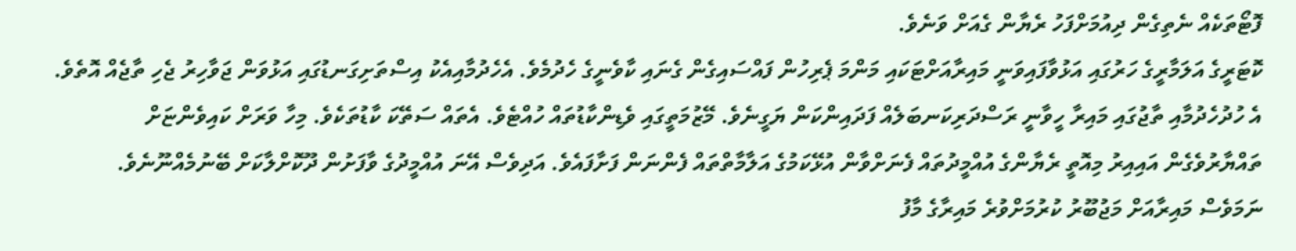ފޮޓޯތަކެއް ނެތިގެން ދިއުމަށްފަހު ރެޔާން ގެއަށް ވަނެވެ.
ކޮޓަރީގެ އަލަމާރީގެ ހަރުގައި އަޅުވާފައިވަނީ މައިރާއަށްޓަކައި މަންމަ ޕެރިހުން ފައްސައިގެން ގެނައި ކާވެނީގެ ހެދުމެވެ. އެހެދުމާއިއެކު އިސްތަށިގަނޑުގައި އަޅުވަން ޖަވާހިރު ޖެހި ތާޖެއް އޮތެވެ. އެ ހުދުހެދުމާއި ތާޖުގައި މައިރާ ހީވާނީ ރަސްދަރިކަނބަލެއް ފަދައިންކަން ޔަގީނެވެ. މޭޒުމަތީގައި ވެޑިންކާޑުތައް ހުއްޓެވެ. އެތައް ސަތޭކަ ކާޑުތަކެވެ. މިހާ ވަރަށް ކައިވެންޏަށް ތައްޔާރުވެގެން އައިއިރު މިއޮތީ ރެޔާންގެ އުއްމީދުތައް ފެނަށްވާން އުޅޭކަމުގެ އަލާމާތްތައް ފެންނަން ފަށާފައެވެ. އަދިވެސް އޭނަ އުއްމީދުގެ ވާފަށުން ދޫކޮށްލާކަށް ބޭނުމެއްނޫނެވެ. ނަމަވެސް މައިރާއަށް މަޖުބޫރު ކުރުމަށްވުރެ މައިރާގެ މާފު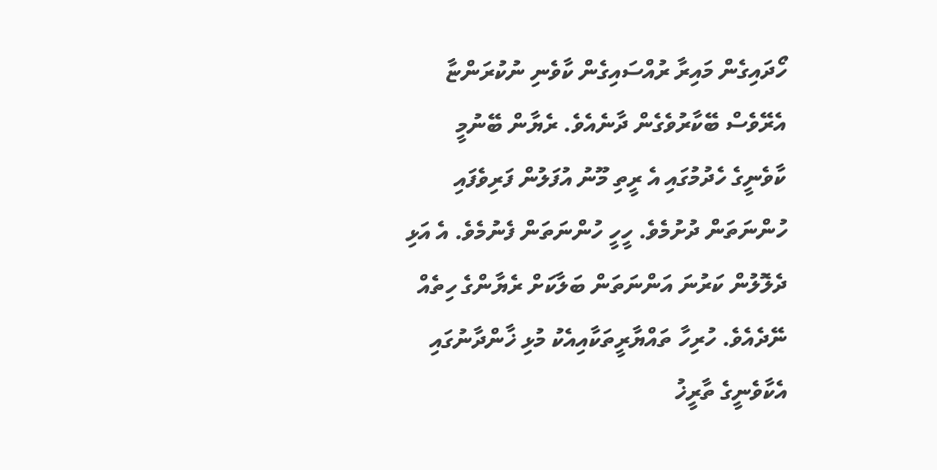ހޯދައިގެން މައިރާ ރުއްސައިގެން ކާވެނި ނުކުރަންޏާ އެރޭވެސް ބޭކާރުވެގެން ދާނެއެވެ. ރެޔާން ބޭނުމީ ކާވެނީގެ ހެދުމުގައި އެ ރީތި މޫނު އުފަލުން ފަރިވެފައި ހުންނަތަން ދުށުމެވެ. ހީހީ ހުންނަތަން ފެނުމެވެ. އެ އަޅި ދެލޮލުން ކަރުނަ އަންނަތަން ބަލާކަށް ރެޔާންގެ ހިތެއް ނޭދެއެވެ. ހުރިހާ ތައްޔާރީތަކާއިއެކު މުޅި ޚާންދާނުގައި އެކާވެނީގެ ތާރީޚު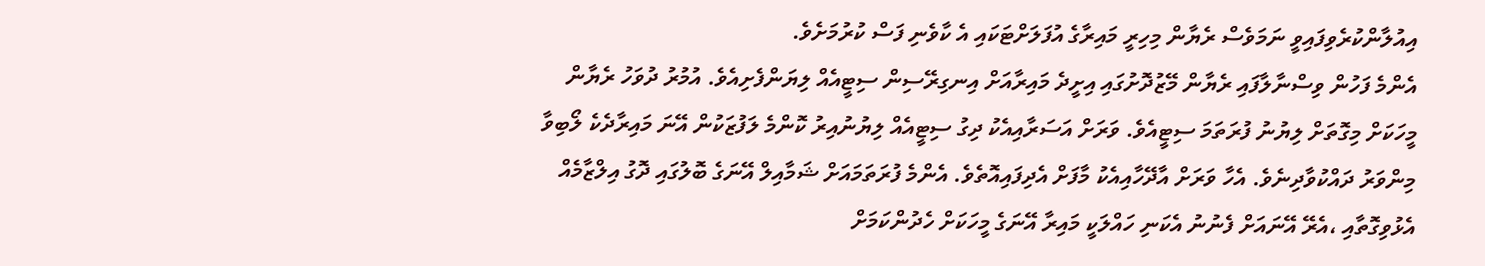އިއުލާންކުރެވިފައިވީ ނަމަވެސް ރެޔާން މިހިރީ މައިރާގެ އުފަލަށްޓަކައި އެ ކާވެނި ފަސް ކުރުމަށެވެ.
އެންމެ ފަހުން ވިސްނާލާފައި ރެޔާން މޭޒުދޮށުގައި އިށީދެ މައިރާއަށް އިނގިރޭސިން ސިޓީއެއް ލިޔަންފެށިއެވެ. އުމުރު ދުވަހު ރެޔާން މީހަކަށް މިގޮތަށް ލިޔުނު ފުރަތަމަ ސިޓީއެވެ. ވަރަށް އަސަރާއިއެކު ދިގު ސިޓީއެއް ލިޔުނުއިރު ކޮންމެ ލަފުޒަކުން އޭނަ މައިރާދެކެ ލޯބިވާ މިންވަރު ދައްކުވާދިނެވެ. އެހާ ވަރަށް އާދޭހާއިއެކު މާފަށް އެދިފައިއޮތެވެ. އެންމެ ފުރަތަމައަށް ޝަމާއިލް އޭނަގެ ބޮލުގައި ދޮގު އިލްޒާމެއް އެޅުވިގޮތާއި ،އެރޭ އޭނައަށް ފެނުނު އެކަނި ހައްލަކީ މައިރާ އޭނަގެ މީހަކަށް ހެދުންކަމަށް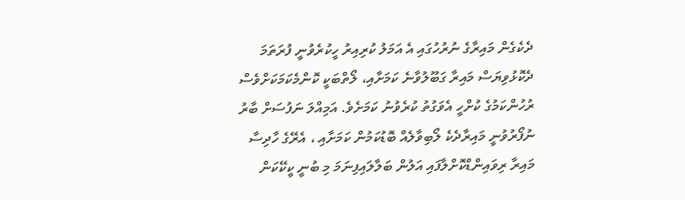ދެކެގެން މައިރާގެ ނުރުހުގައި އެ އަމަލު ކުރިއިރު ހީކުރެވުނީ ފުރަތަމަ ދެކޮޅުވިޔަސް މައިރާ ގަބޫލުވާނެ ކަމަށާއި، ލޯތްބަކީ ކޮންމެކަމަކަށްވެސް ރުހުންކަމުގެ ކުށްހީ އެވަގުތު ކުރެވުނު ކަމަށެވެ. އަމިއްލަ ނަފުސަށް ބާރު ނުފޯރުވުނީ މައިރާދެކެ ލޯބިވާލެއް ބޮޑުކަމުން ކަމަށާއި ، އެރޭގެ ހާދިސާ މައިރާ ރިވައިންޑްކޮށްލާފައި އަލުން ބަލާލައިފިނަމަ މި ބުނީ ކީކޭކަން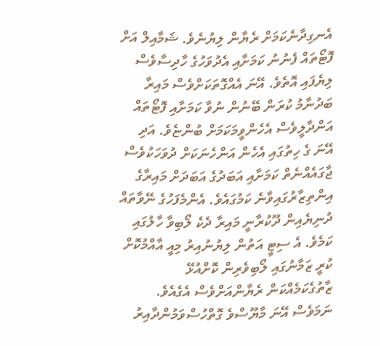އެނގިދާނެކަމަށް ރެޔާން ލިޔުނެވެ. ޝަމާއިލް އަށް ފޮޓޯތައް ފެނުނު ކަމަށާއި އެދުވަހުގެ ހާދިސާވެސް ލިޔެފައި އޮތެވެ. އޭނަ އެއްގޮތަކަށްވެސް މައިރާ ބަދުނާމު ކުރަން ބޭނުން ނުވާ ކަމަށާއި ފޮޓޯތައް އަންދާލީވެސް އެހެންވީމަކަމަށް ބުންޏެވެ. އަދި އޭނަ ގެ ހިތުގައި އެހެން އަންހެނަކަށް ދުވަހަކުވެސް ޖާގައެއްނެތް ކަމަށާއި އަބަދުގެ އަބަދަށް މައިރާގެ އިންތިޒާރުގައިވާނެ ކަމުގައެވެ. އެންމެފަހުގެ ނޭވާތައް ދުނިޔެއިން ދޫކުރާނީ މައިރާ ދެކެ ލޯބިވާ ހާލުގައި ކަމެވެ. އެ ސިޓީ އަތުން ލިޔުނުއިރު މިއީ އާއްމުކޮށް ކުރީ ޒަމާނުގައި ލޯބިވެރިން ކޮށްއުޅޭ ޒާތުގެކަމެއްކަން ރެޔާންއަށްވެސް އެގެއެވެ. ނަމަވެސް އޭނަ މާޔޫސްވެ ގޮތްހުސްވަމުންދާއިރު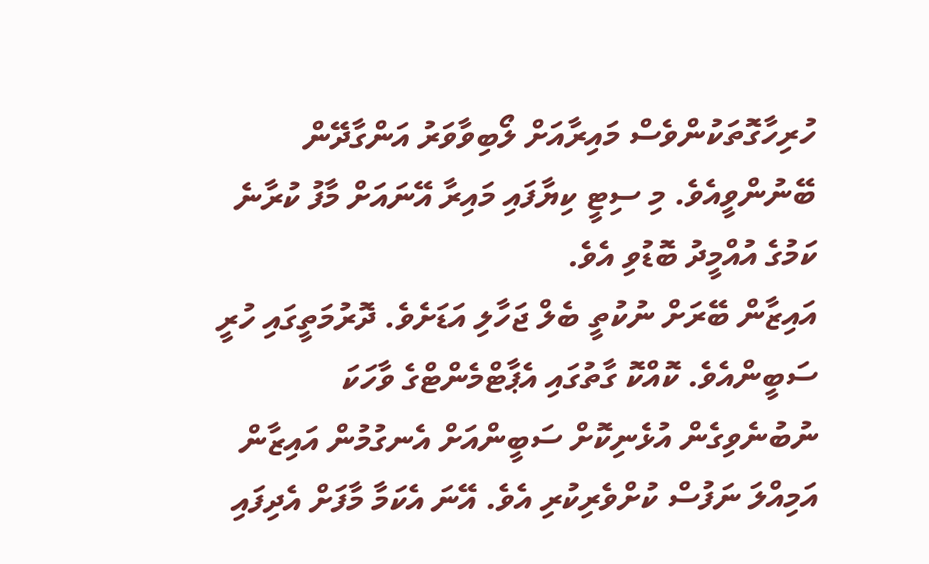ހުރިހާގޮތަކުންވެސް މައިރާއަށް ލޯބިވާވަރު އަންގާދޭން ބޭނުންވީއެވެ. މި ސިޓީ ކިޔާފައި މައިރާ އޭނައަށް މާފު ކުރާނެ ކަމުގެ އުއްމީދު ބޮޑުވި އެވެ.
އައިޒާން ބޭރަށް ނުކުތީ ބެލް ޖަހާލި އަޑަށެވެ. ދޮރުމަތީގައި ހުރީ ސަބީންއެވެ. ކޮއްކޮ ގާތުގައި އެޕާޓްމެންޓްގެ ވާހަކަ ނުބުނެވިގެން އުޅެނިކޮށް ސަބީންއަށް އެނގުމުން އައިޒާން އަމިއްލަ ނަފުސް ކުށްވެރިކުރި އެވެ. އޭނަ އެކަމާ މާފަށް އެދިފައި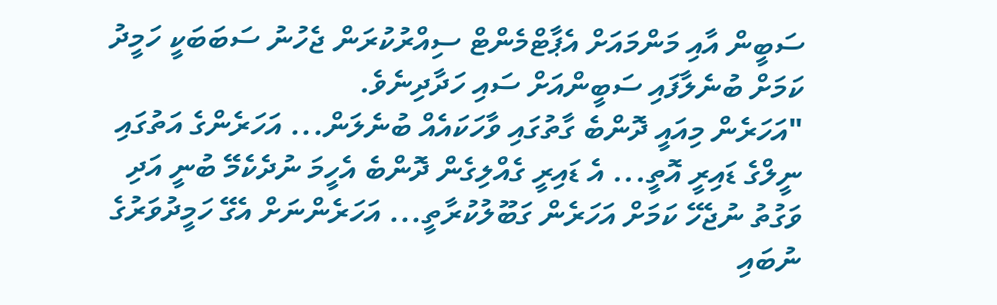ސަބީން އާއި މަންމައަށް އެޕާޓްމެންޓް ސިއްރުކުރަން ޖެހުނު ސަބަބަކީ ހަމީދު ކަމަށް ބުނެލާފައި ސަބީންއަށް ސައި ހަދާދިނެވެ.
"އަހަރެން މިއައީ ދޮންބެ ގާތުގައި ވާހަކައެއް ބުނެލަން... އަހަރެންގެ އަތުގައި ނީލްގެ ޑައިރީ އޮތީ... އެ ޑައިރީ ގެއްލިގެން ދޮންބެ އެހީމަ ނުދެކެމޭ ބުނީ އަދި ވަގުތު ނުޖެހޭ ކަމަށް އަހަރެން ގަބޫލުކުރާތީ... އަހަރެންނަށް އެގޭ ހަމީދުވަރުގެ ނުބައި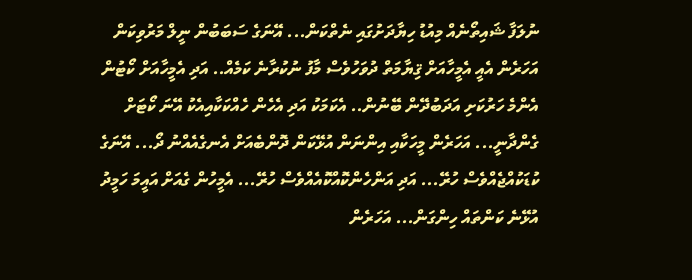ނުލަފާ ޝައިތޯނެއް މިއުޑު ހިޔާދަށުގައި ނެތްކަން... އޭނަގެ ސަބަބުން ނީލް މަރުވިކަން އަހަރެން އެއީ އެމީހާއަށް ޤިޔާމަތް ދުވަހުވެސް މާފު ނުކުރާނެ ކަމެއް.. އަދި އެމީހާއަށް ކޯޓުން އެންމެ ހަރުކަށި އަދަބުދޭން ބޭނުން.. އެކަމަކު އަދި އެހެން ހެއްކަކާއިއެކު އޭނަ ކޯޓަށް ގެންދާނީ... އަހަރެން މީހަކާއި އިންނަން އުޅޭކަން ދޮންބެއަށް އެނގެއެއްނު ދޯ... އޭނަގެ ކުޑަކުއްޖެއްވެސް ހުރޭ... އަދި އަންހެންކޮއްކޮއެއްވެސް ހުރޭ... އެމީހުން ގެއަށް އައީމަ ހަމީދު އުޅޭނެ ކަންތައް ހިންގަން... އަހަރެން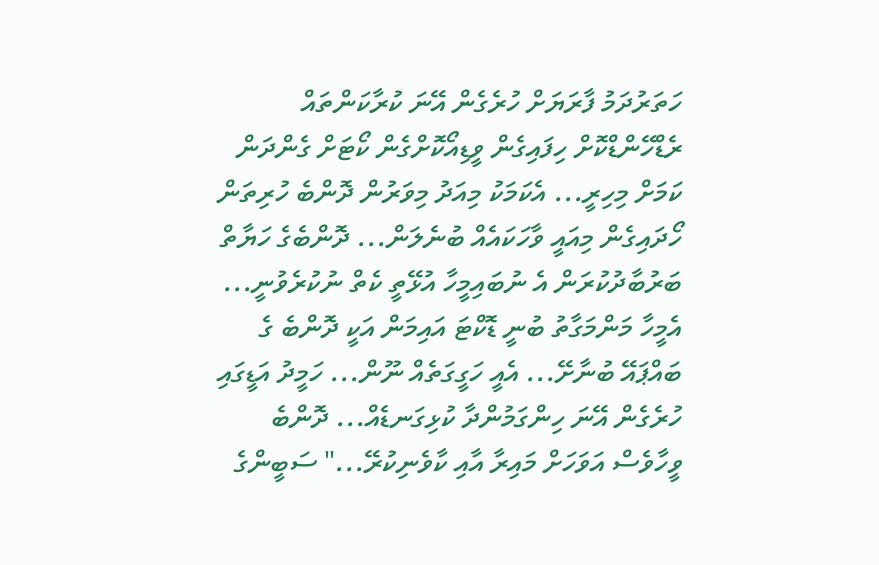ހަތަރުދަމު ފާރަޔަށް ހުރެގެން އޭނަ ކުރާކަންތައް ރެޑްހޭންޑްކޮށް ހިފައިގެން ވީޑިއޯކޮށްގެން ކޯޓަށް ގެންދަން ކަމަށް މިހިރީ... އެކަމަކު މިއަދު މިވަރުން ދޮންބެ ހުރިތަން ހޯދައިގެން މިއައީ ވާހަކައެއް ބުނެލަން... ދޮންބެގެ ހަޔާތް ބަރުބާދުކުރަން އެ ނުބައިމީހާ އުޅޭތީ ކެތް ނުކުރެވުނީ... އެމީހާ މަންމަގާތު ބުނީ ޑޮކްޓަ އައިމަން އަކީ ދޮންބެ ގެ ބައްޕައޭ ބުނާށޭ... އެއީ ހަގީގަތެއް ނޫން... ހަމީދު އަޑީގައި ހުރެގެން އޭނަ ހިންގަމުންދާ ކުޅިގަނޑެއް... ދޮންބެ ވީހާވެސް އަވަހަށް މައިރާ އާއި ކާވެނިކުރޭ..." ސަބީންގެ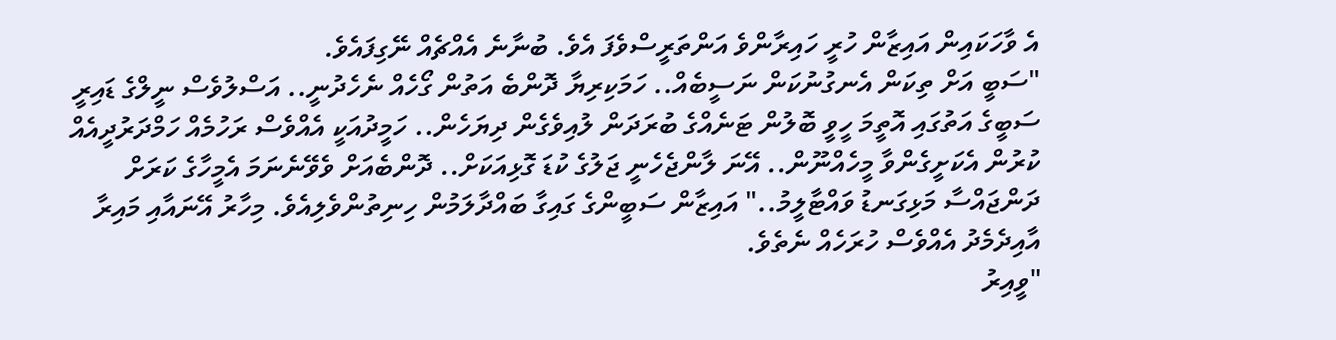އެ ވާހަކައިން އައިޒާން ހުރީ ހައިރާންވެ އަންތަރީސްވެފަ އެވެ. ބުނާނެ އެއްޗެއް ނޭގިފައެވެ.
"ސަބީ އަށް ތިކަން އެނގުނުކަން ނަސީބެއް.. ހަމަކިރިޔާ ދޮންބެ އަތުން ގޯހެއް ނެހެދުނީ.. އަސްލުވެސް ނީލްގެ ޑައިރީ ސަބީގެ އަތުގައި އޮތީމަ ހީވީ ބޮލުން ޓަނެއްގެ ބުރަދަން ލުއިވެގެން ދިޔަހެން.. ހަމީދުއަކީ އެއްވެސް ރަހުމެއް ހަމްދަރުދީއެއް ކުރުން އެކަށީގެންވާ މީހެއްނޫން.. އޭނަ ލާންޖެހެނީ ޖަލުގެ ކުޑަ ގޮޅިއަކަށް.. ދޮންބެއަށް ވެވޭނެނަމަ އެމީހާގެ ކަރަށް ދަންޖައްސާ މަޅިގަނޑު ވައްޓާލީމު.." އައިޒާން ސަބީންގެ ގައިގާ ބައްދާލަމުން ހިނިތުންވެލިއެވެ. މިހާރު އޭނައާއި މައިރާ އާއިދެމެދު އެއްވެސް ހުރަހެއް ނެތެވެ.
"ވީއިރު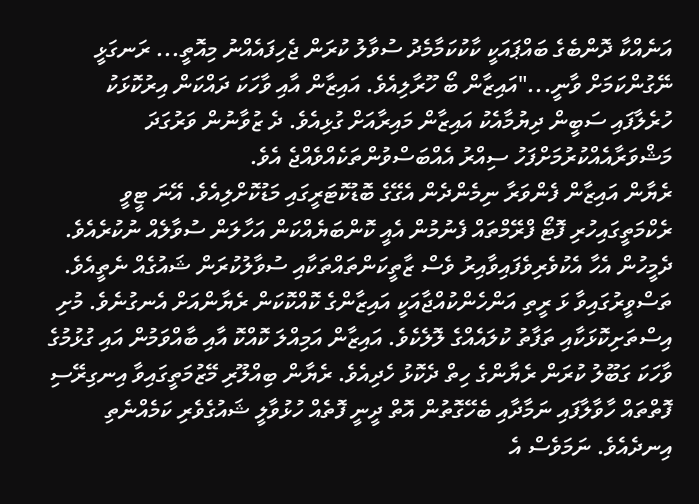އަނެއްކާ ދޮންބެގެ ބައްޕައަކީ ކާކުކަމާމެދު ސުވާލު ކުރަން ޖެހިފައެއްނު މިއޮތީ... ރަނގަޅީ ނޭގުންކަމަށް ވާނީ..."އައިޒާން ބޯ ހޫރާލިއެވެ. އައިޒާން އާއި ވާހަކަ ދައްކަން އިރުކޮޅަކު ހުރެލާފައި ސަބީން ދިޔުމާއެކު އައިޒާން މައިރާއަށް ގުޅިއެވެ. ދެ ޒުވާނުން ވަރުގަދަ މަޝްވަރާއެއްކުރުމަށްފަހު ސިއްރު އެއްބަސްވުންތަކެއްވެއްޖެ އެވެ.
ރެޔާން އައިޒާން ފެންވަރާ ނިމެންދެން އެގޭގެ ބޮޑުކޮޓަރީގައި މަޑުކޮށްލިއެވެ. އޭނަ ޓީވީ ރެކްމަތީގައިހުރި ފޮޓޯ ފްރޭމްތައް ފެނުމުން އެއީ ކޮންބަޔެއްކަން އަހާލަން ސުވާލެއް ނުކުރެއެވެ. ދެމީހުން އެހާ އެކުވެރިވެފައިވާއިރު ވެސް ޒާތީކަންތައްތަކާއި ސުވާލުކުރަން ޝައުގެއް ނެތީއެވެ. ތަސްވީރުގައިވާ ޅަ ރީތި އަންހެންކުއްޖާއަކީ އައިޒާންގެ ކޮއްކޮކަން ރެޔާންއަށް އެނގުނެވެ. މުށި އިސްތަށިކޮޅަކާއި ތަފާތު ކުލައެއްގެ ލޮލެކެވެ. އައިޒާން އަމިއްލަ ކޮއްކޮ އާއި ބާއްވަމުން އައި ގުޅުމުގެ ވާހަކަ ގަބޫލު ކުރަން ރެޔާންގެ ހިތް ދެކޮޅު ހެދިއެވެ. ރެޔާން ބިއްލޫރި މޭޒުމަތީގައިވާ އިނގިރޭސި ފޮތްތައް ހާވާލާފައި ނަމާދާއި ބެހޭގޮތުން އޮތް ދީނީ ފޮތެއް ހުޅުވާލީ ޝައުގެވެރި ކަމެއްނެތި އިނދެއެވެ. ނަމަވެސް އެ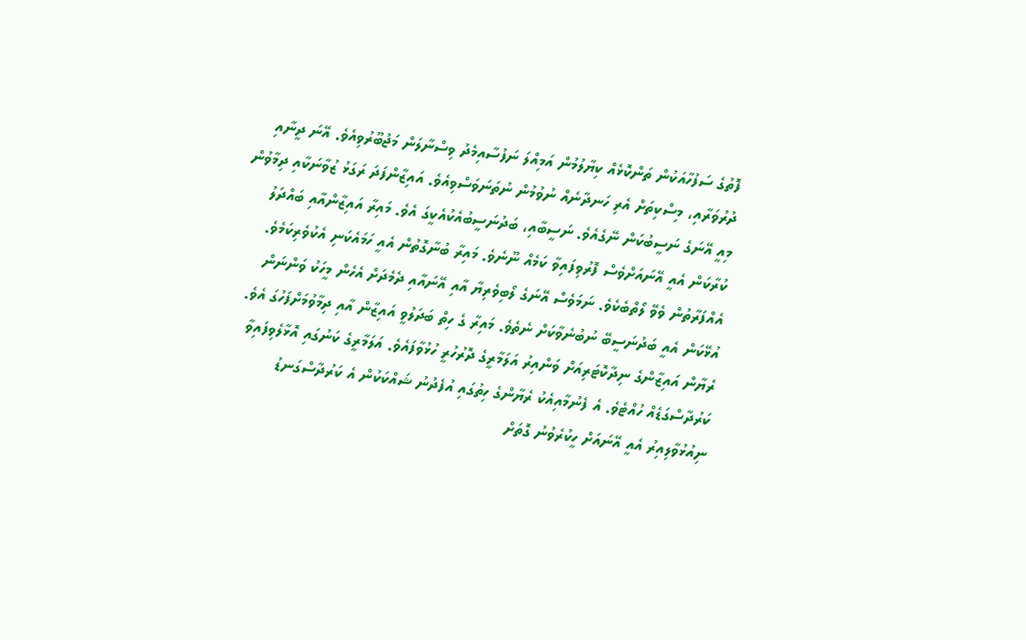ފޮތުގެ ސަފުހާއަކުން ތަންކޮޅެއް ކިޔާލުމުން އަމިއްލަ ނަފުސާއިމެދު ވިސްނާލަން މަޖުބޫރުވިއެވެ. އޭނަ ދީނާއި ދުރުވަރާއި، މިސްކިތަށް އެރި ހަނދާނެއް ނުވުމުން ނުތަނަވަސްވިއެވެ. އައިޒާންފަދަ ރަގަޅު ޒުވާނަކާއި ދިމާވުން މިއީ އޭނަގެ ނަސީބުކަން ނޭގެއެވެ. ނަސީބާއި، ބަދުނަސީބުއެކުއެކީގަ އެވެ. މައިރާ އައިޒާންއާއި ބައްދަލު ކުރާކަން އެއީ އޭނައަށްވެސް ފޮރުވިފައިވާ ކަމެއް ނޫނެވެ. މައިރާ ބުނާގޮތުން އެއީ ހަމައެކަނި އެކުވެރިކަމެވެ. އެއްފަރާތުން ވެވޭ ލޯތްބެކެވެ. ނަމަވެސް އޭނަގެ ލޯބިވެރިޔާ އާއި އޭނައާއި ދެމެދަށް އެހެން މީހަކު ވަންނަން އުޅޭކަން އެއީ ބަދުނަސީބޭ ނުބުނެވާކަށް ނެތެވެ. މައިރާ ގެ ހިތް ބަދަލުވީ އައިޒާން އާއި ދިމާވުމަށްފަހުގަ އެވެ.
ރެޔާން އައިޒާންގެ ނިދާކޮޓަރިއަށް ވަންއިރު އަލަމާރީގެ ދޮރުހުރީ ހުޅުވާފައެވެ. އަލަމާރީގެ ކަނުގައި އޮޅާލެވިފައިވާ ކަރުދާސްގަޑެއް ހުއްޓެވެ. އެ ފެނުމާއިއެކު ރެޔާންގެ ހިތުގައި އުފެދުނު ޝައްކަކުން އެ ކަރުދާސްގަނޑު ނިއުޅުވާލިއިރު އެއީ އޭނައަށް ހީކުރެވުނު ގޮތަށް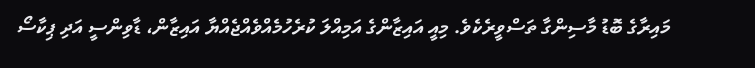މައިރާގެ ބޮޑު މާސިންގާ ތަސްވީރެކެވެ. މިއީ އައިޒާންގެ އަމިއްލަ ކުރެހުމެއްވެއްޖެއްޔާ އައިޒާން، ޑާވިންސީ އަދި ޕިކާސޯ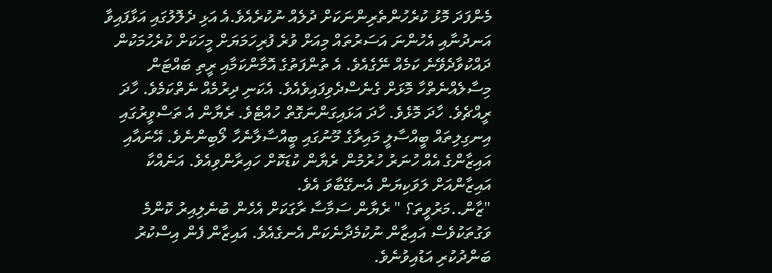މެންފަދަ މޮޅު ކުރެހުންތެރިންނަކަށް ދުލެއް ނުކުރެއެވެ.އެ އަޅި ދެލޮލުގައި އަޅާފައިވާ އަނދުނާއި އެހުންނަ އަސަރުތައް މިއަށް ވުރެ ފުރިހަމަޔަށް މީހަކަށް ކުރެހުމަކުން ދައްކުވާދެވޭނެ ކަމެއް ނޭގެއެވެ. އެ ތުންފަތުގެ އޮމާންކަމާއި ރީތި ބައްޓަން މިސާލެއްނެތްހާ މޮޅަށް ގެނެސްދެވިފައިވެއެވެ. އެކަނި ދިރުމެއް ނެތްކަމެވެ. ހާދަ ރީއްޗެވެ. ހާދަ މޮޅެވެ. ހާދަ އަޅައިގަންނަގޮތް ހުއްޓެވެ. ރެޔާން އެ ތަސްވީރުގައި އިނގިލިތައް ބީއްސާލީ މައިރާގެ މޫނުގައި ބީއްސާލާނެހާ ލޯބިންނެވެ. އޭނައާއި އައިޒާންގެ އެއް ހުނަރު ހުރުމުން ރެޔާން ކުޑަކޮށް ހައިރާންވިއެވެ. އަނެއްކާ އައިޒާންއަށް ލަވަކިޔަން އެނގޭބާވަ އެވެ.
"ޒާން..މަރުވީތަ؟ " ރެޔާން ސަމާސާ ރާގަކަށް އެހެން ބުނެލިއިރު ކޮންމެ ވަގުތަކުވެސް އައިޒާން ނުކުމެދާނެކަން އެނގެއެވެ. އައިޒާން ފެން އިސްކުރު ބަންދުކުރި އަޑުއިވުނެވެ.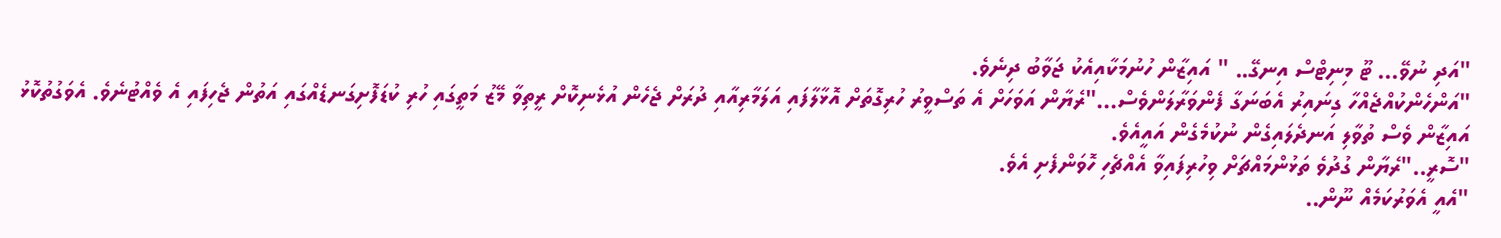"އަދި ނުވޭ... ޓޫ މިނިޓްސް އިނގޭ.. " އައިޒާން ހުނުމަކާއިއެކު ޖަވާބު ދިނެވެ.
"އަންހެންކުއްޖެއްހާ ގިނައިރު އެބަނަގާ ފެންވަރާލަންވެސް..."ރެޔާން އަވަހަށް އެ ތަސްވީރު ހުރިގޮތަށް އޮޅާލާފައި އަލަމާރިއާއި ދުރަށް ޖެހެން އުޅެނިކޮށް ރީތިވާ މޭޒު މަތީގައި ހުރި ކުޑަފޮށިގަނޑެއްގައި އަތުން ޖެހިފައި އެ ވެއްޓުނެވެ. އެވަގުތުކޮޅު އައިޒާން ވެސް ތުވާލި އަނދެލައިގެން ނުކުމެގެން އައީއެވެ.
"ސޮރީ.."ރެޔާން ގުދުވެ ތަޅުންމައްޗަށް ވިހުރިފައިވާ އެއްޗެހި ހޮވަންފެށި އެވެ.
"އެއީ އެވަރުކަމެއް ނޫން..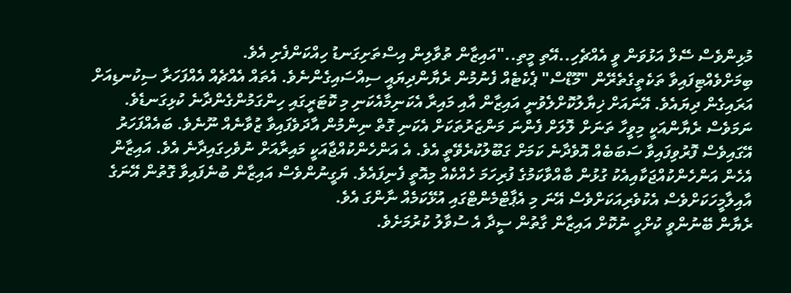މުޅިންވެސް ސޭލް އަޅުވަން ވީ އެއްޗެހި..އޭތި މީތި.."އައިޒާން ތުވާލިން އިސްތަށިގަނޑު ހިއްކަންފެށި އެވެ.
ބިމަށްވެއްޓިފައިވާ ތަކެތީގެތެރޭން "މޫޑްސް" ޕެކެޓެއް ފެނުމުން ރެޔާންދިޔައީ ސިއްސައިގެންނެވެ. އެތައް އެއްޗެއް އެއްފަހަރާ ސިކުނޑިއަށް އަރައިގެން ދިޔައެވެ. އޭނައަށް ޚިޔާލުކޮށްލެވުނީ އައިޒާން އާއި މައިރާ އެކަނިމާއެކަނި މި ކޮޓަރީގައި ހިންގަމުންގެންދާނެ ކުޅިގަނޑެވެ. ނަމަވެސް ރެޔާންއަކީ މިވީހާ ތަނަށް ލޮލަށް ފެންނަ މަންޒަރުތަކަށް އެކަނި ގޮތް ނިންމުން އާދަވެފައިވާ ޒުވާނެއް ނޫނެވެ. ބައެއްފަހަރު އޭގައިވެސް ފޮރުވިފައިވާ ސަބަބެއް އޮވެދާނެ ކަމަށް ގަބޫލުކުރެވޭތީ އެވެ. އެ އަންހެންކުއްޖާއަކީ މައިރާއަށް ނުވެހިގައިދާނެ އެވެ. އައިޒާން އެހެން އަންހެންކުއްޖަކާއިއެކު ގުޅުން ބާއްވާކަމުގެ ފުރިހަމަ ހެއްކެއް މިއޮތީ ފެނިފައެވެ. ޔަގީނުންވެސް އައިޒާން ބުނެފައިވާ ގޮތުން އޭނަގެ އާއިލާމީހަކަށްވެސް އެކުވެރިއަކަށްވެސް އޭނަ މި އެޕާޓްމެންޓްގައި އުޅޭކަމެއް ނާންގަ އެވެ.
ރެޔާން ބޭނުންވީ ކުށްހީ ނުކޮށް އައިޒާން ގާތުން ސީދާ އެ ސުވާލު ކުރުމަށެވެ.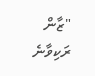"ޒާން ރަކިވާނެ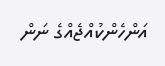އަންހެންކުއްޖެއްގެ ނަން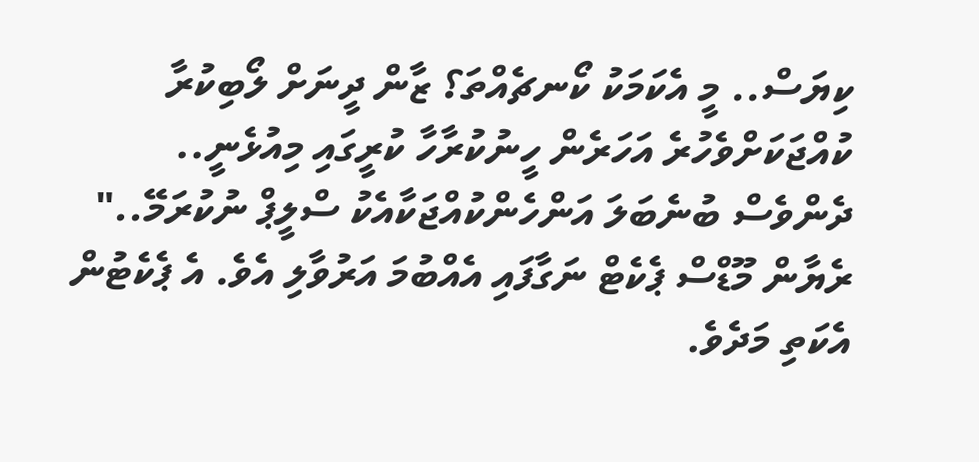ކިޔަސް.. މީ އެކަމަކު ކޯނޗެއްތަ؟ ޒާން ދީނަށް ލޯބިކުރާ ކުއްޖަކަށްވެހުރެ އަހަރެން ހީނުކުރާހާ ކުރީގައި މިއުޅެނީ.. ދެންވެސް ބުނެބަލަ އަންހެންކުއްޖަކާއެކު ސްލީޕް ނުކުރަމޭ.." ރެޔާން މޫޑްސް ޕެކެޓް ނަގާފައި އެއްބުމަ އަރުވާލި އެވެ. އެ ޕެކެޓުން އެކަތި މަދެވެ.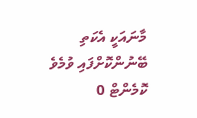މާނައަކީ އެކަތި ބޭނުންކޮށްފައި ވުމެވެ
ކޮމެންޓް 0